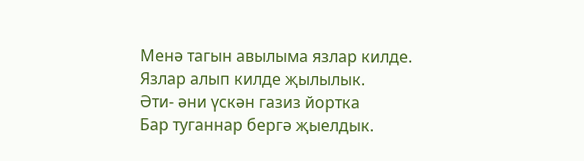Менә тагын авылыма язлар килде.
Язлар алып килде җылылык.
Әти- әни үскән газиз йортка
Бар туганнар бергә җыелдык.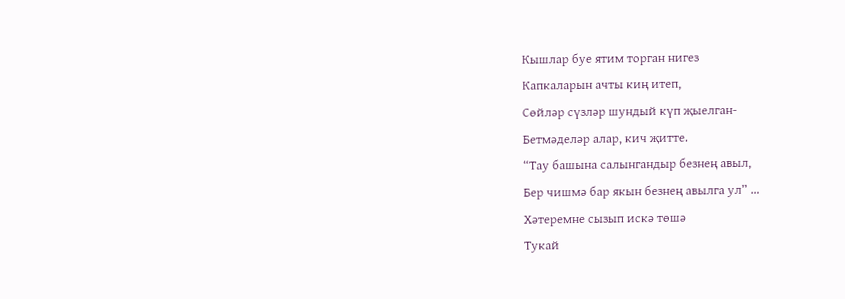Кышлар буе ятим торган нигез
Капкаларын ачты киң итеп,
Сөйләр сүзләр шундый күп җыелган-
Бетмәделәр алар, кич җитте.
“Тау башына салынгандыр безнең авыл,
Бер чишмә бар якын безнең авылга ул” …
Хәтеремне сызып искә төшә
Тукай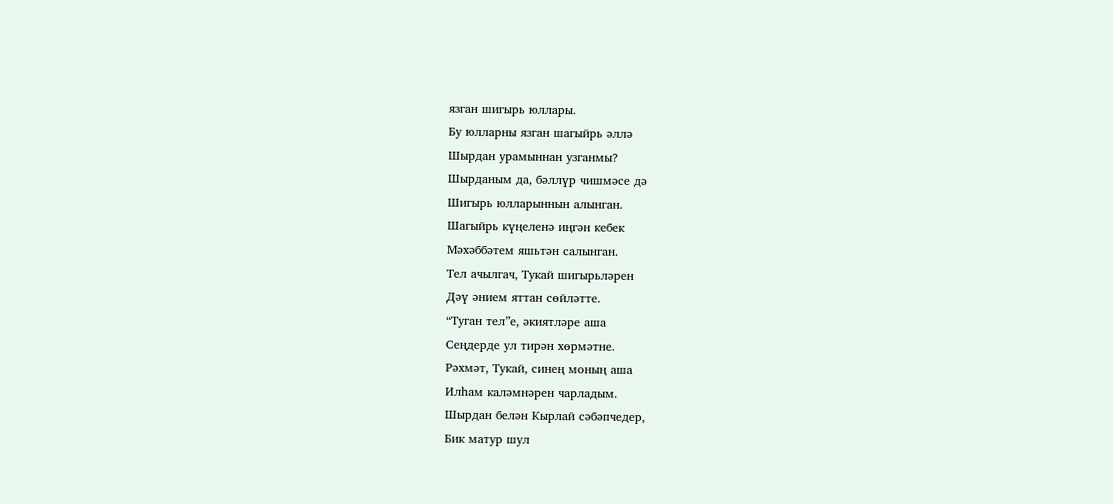язган шигырь юллары.
Бу юлларны язган шагыйрь әллә
Шырдан урамыннан узганмы?
Шырданым да, бәллүр чишмәсе дә
Шигырь юлларыннын алынган.
Шагыйрь күңеленә иңгән кебек
Мәхәббәтем яшьтән салынган.
Тел ачылгач, Тукай шигырьләрен
Дәү әнием яттан сөйләтте.
“Туган тел”е, әкиятләре аша
Сеңдерде ул тирән хөрмәтне.
Рәхмәт, Тукай, синең моның аша
Илһам каләмнәрен чарладым.
Шырдан белән Кырлай сәбәпчедер,
Бик матур шул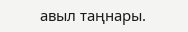авыл таңнары.